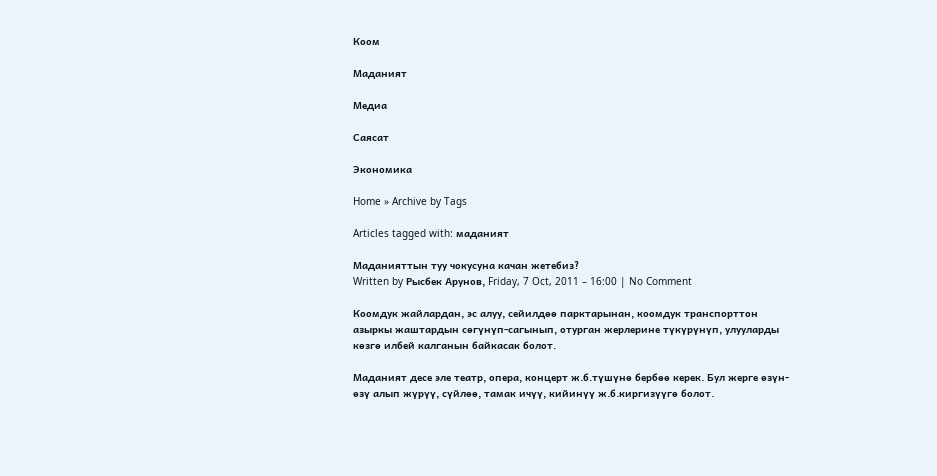Коом

Маданият

Медиа

Саясат

Экономика

Home » Archive by Tags

Articles tagged with: маданият

Маданияттын туу чокусуна качан жетебиз?
Written by Рысбек Арунов, Friday, 7 Oct, 2011 – 16:00 | No Comment

Коомдук жайлардан, эс алуу, сейилдөө парктарынан, коомдук транспорттон азыркы жаштардын сөгүнүп-сагынып, отурган жерлерине түкүрүнүп, улууларды көзгө илбей калганын байкасак болот.

Маданият десе эле театр, опера, концерт ж.б.түшүнө бербөө керек. Бул жерге өзүн-өзү алып жүрүү, сүйлөө, тамак ичүү, кийинүү ж.б.киргизүүгө болот.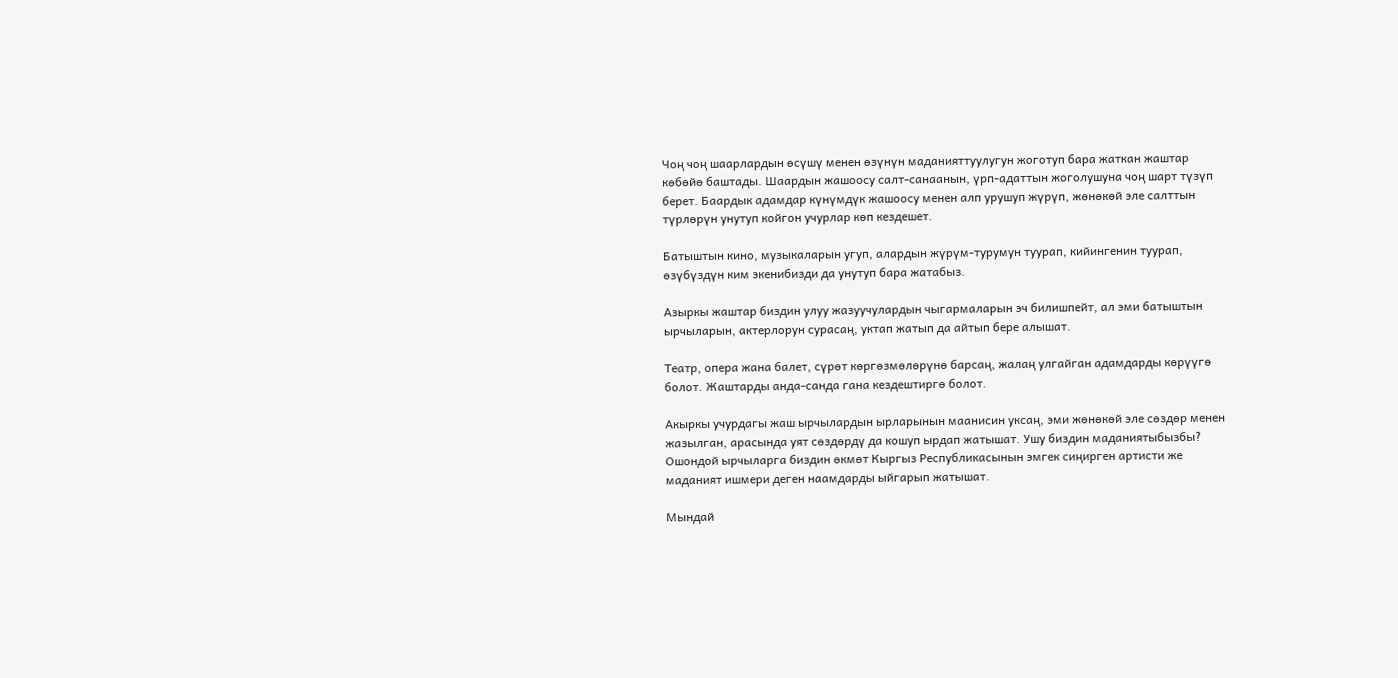Чоң чоң шаарлардын өсүшү менен өзүнүн маданияттуулугун жоготуп бара жаткан жаштар көбөйө баштады. Шаардын жашоосу салт-санаанын, үрп-адаттын жоголушуна чоң шарт түзүп берет. Баардык адамдар күнүмдүк жашоосу менен алп урушуп жүрүп, жөнөкөй эле салттын түрлөрүн унутуп койгон учурлар көп кездешет.

Батыштын кино, музыкаларын угуп, алардын жүрүм-турумун туурап, кийингенин туурап, өзүбүздүн ким экенибизди да унутуп бара жатабыз.

Азыркы жаштар биздин улуу жазуучулардын чыгармаларын эч билишпейт, ал эми батыштын ырчыларын, актерлорун сурасаң, уктап жатып да айтып бере алышат.

Театр, опера жана балет, сүрөт көргөзмөлөрүнө барсаң, жалаң улгайган адамдарды көрүүгө болот. Жаштарды анда-санда гана кездештиргө болот.

Акыркы учурдагы жаш ырчылардын ырларынын маанисин уксаң, эми жөнөкөй эле сөздөр менен жазылган, арасында уят сөздөрдү да кошуп ырдап жатышат. Ушу биздин маданиятыбызбы? Ошондой ырчыларга биздин өкмөт Кыргыз Республикасынын эмгек сиңирген артисти же маданият ишмери деген наамдарды ыйгарып жатышат.

Мындай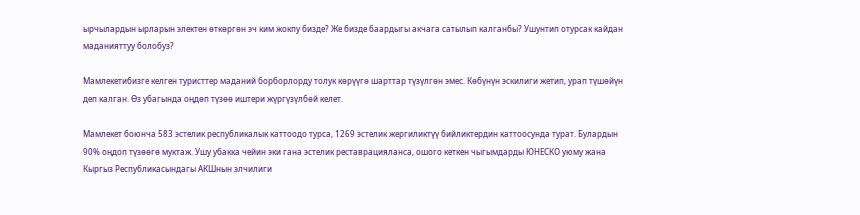ырчылардын ырларын электен өткөргөн эч ким жокпу бизде? Же бизде баардыгы акчага сатылып калганбы? Ушунтип отурсак кайдан маданияттуу болобуз?

Мамлекетибизге келген туристтер маданий борборлорду толук көрүүгө шарттар түзүлгөн эмес. Көбүнүн эскилиги жетип, урап түшөйүн деп калган. Өз убагында оңдөп түзөө иштери жүргүзүлбөй келет.

Мамлекет боюнча 583 эстелик республикалык каттоодо турса, 1269 эстелик жергиликтүү бийликтердин каттоосунда турат. Булардын 90% оңдоп түзөөгө муктаж. Ушу убакка чейин эки гана эстелик реставрацияланса, ошого кеткен чыгымдарды ЮНЕСКО уюму жана Кыргыз Республикасындагы АКШнын элчилиги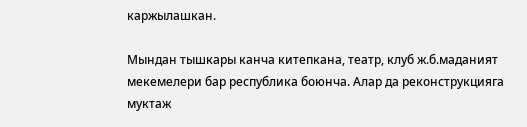каржылашкан.

Мындан тышкары канча китепкана, театр, клуб ж.б.маданият мекемелери бар республика боюнча. Алар да реконструкцияга муктаж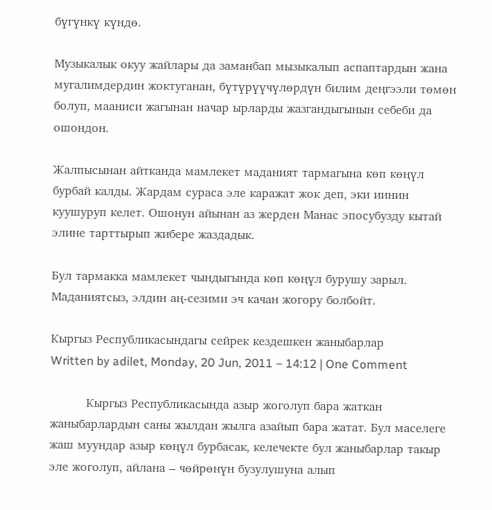бүгүнкү күндө.

Музыкалык окуу жайлары да заманбап мызыкалып аспаптардын жана мугалимдердин жоктуганан, бүтүрүүчүлөрдүн билим деңгээли төмөн болуп, мааниси жагынан начар ырларды жазгандыгынын себеби да ошондон.

Жалпысынан айтканда мамлекет маданият тармагына көп көңүл бурбай калды. Жардам сураса эле каражат жок деп, эки иинин куушуруп келет. Ошонун айынан аз жерден Манас эпосубузду кытай элине тарттырып жибере жаздадык.

Бул тармакка мамлекет чындыгында көп көңүл бурушу зарыл. Маданиятсыз, элдин аң-сезими эч качан жогору болбойт.

Кыргыз Республикасындагы сейрек кездешкен жаныбарлар
Written by adilet, Monday, 20 Jun, 2011 – 14:12 | One Comment

         Кыргыз Республикасында азыр жоголуп бара жаткан жаныбарлардын саны жылдан жылга азайып бара жатат. Бул маселеге жаш муундар азыр көңүл бурбасак, келечекте бул жаныбарлар такыр эле жоголуп, айлана – чөйрөнүн бузулушуна алып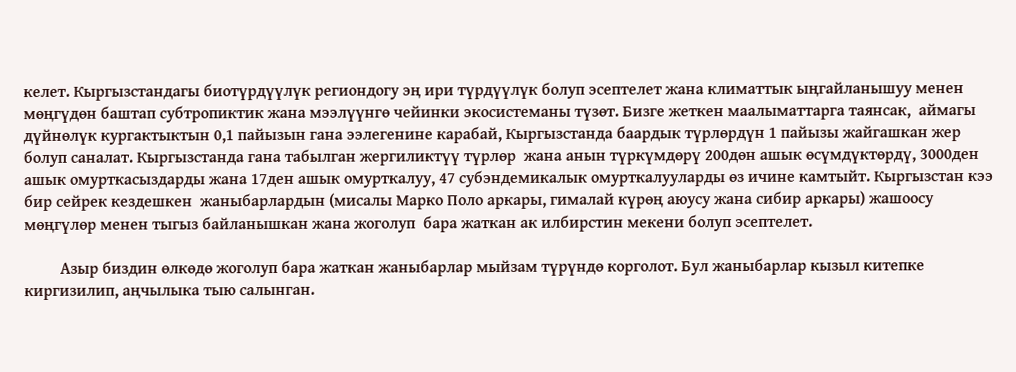келет. Кыргызстандагы биотүрдүүлүк региондогу эң ири түрдүүлүк болуп эсептелет жана климаттык ыңгайланышуу менен мөңгүдөн баштап субтропиктик жана мээлүүнгө чейинки экосистеманы түзөт. Бизге жеткен маалыматтарга таянсак,  аймагы дүйнөлүк кургактыктын 0,1 пайызын гана ээлегенине карабай, Кыргызстанда баардык түрлөрдүн 1 пайызы жайгашкан жер болуп саналат. Кыргызстанда гана табылган жергиликтүү түрлөр  жана анын түркүмдөрү 200дөн ашык өсүмдүктөрдү, 3000ден ашык омурткасыздарды жана 17ден ашык омурткалуу, 47 субэндемикалык омурткалууларды өз ичине камтыйт. Кыргызстан кээ бир сейрек кездешкен  жаныбарлардын (мисалы Марко Поло аркары, гималай күрөң аюусу жана сибир аркары) жашоосу мөңгүлөр менен тыгыз байланышкан жана жоголуп  бара жаткан ак илбирстин мекени болуп эсептелет.

         Азыр биздин өлкөдө жоголуп бара жаткан жаныбарлар мыйзам түрүндө корголот. Бул жаныбарлар кызыл китепке киргизилип, аңчылыка тыю салынган.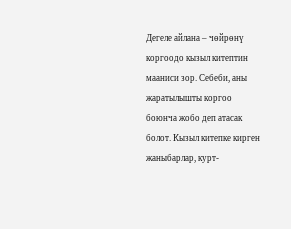Дегеле айлана – чөйрөнү коргоодо кызыл китептин мааниси зор. Себеби, аны жаратылышты коргоо боюнча жобо деп атасак болот. Кызыл китепке кирген жаныбарлар, курт-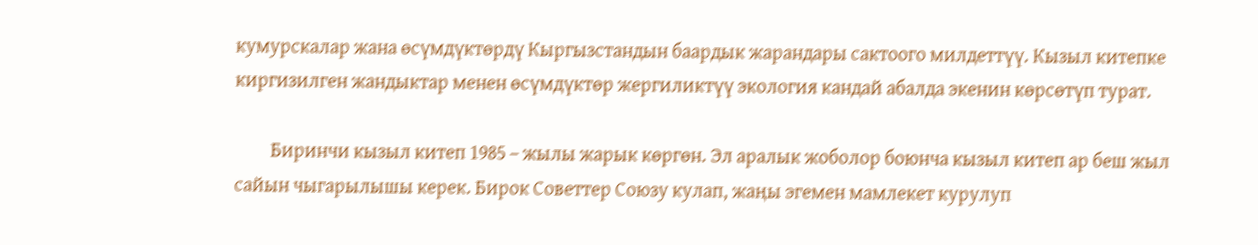кумурскалар жана өсүмдүктөрдү Кыргызстандын баардык жарандары сактоого милдеттүү. Кызыл китепке киргизилген жандыктар менен өсүмдүктөр жергиликтүү экология кандай абалда экенин көрсөтүп турат.

         Биринчи кызыл китеп 1985 – жылы жарык көргөн. Эл аралык жоболор боюнча кызыл китеп ар беш жыл сайын чыгарылышы керек. Бирок Советтер Союзу кулап, жаңы эгемен мамлекет курулуп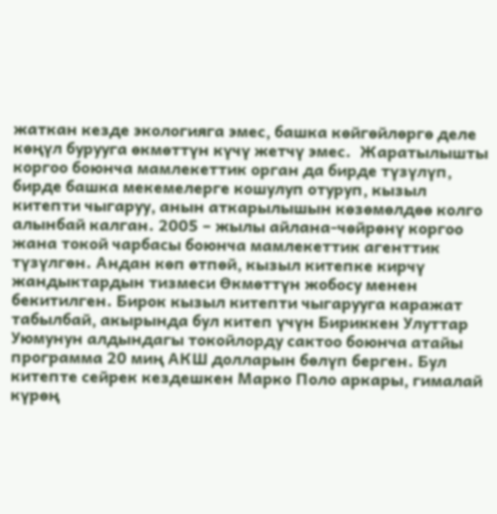жаткан кезде экологияга эмес, башка көйгөйлөргө деле көңүл бурууга өкмөттүн күчү жетчү эмес.  Жаратылышты коргоо боюнча мамлекеттик орган да бирде түзүлүп, бирде башка мекемелерге кошулуп отуруп, кызыл китепти чыгаруу, анын аткарылышын көзөмөлдөө колго алынбай калган. 2005 – жылы айлана-чөйрөнү коргоо жана токой чарбасы боюнча мамлекеттик агенттик түзүлгөн. Андан көп өтпөй, кызыл китепке кирчү жандыктардын тизмеси Өкмөттүн жобосу менен бекитилген. Бирок кызыл китепти чыгарууга каражат табылбай, акырында бул китеп үчүн Бириккен Улуттар Уюмунун алдындагы токойлорду сактоо боюнча атайы программа 20 миң АКШ долларын бөлүп берген. Бул китепте сейрек кездешкен Марко Поло аркары, гималай күрөң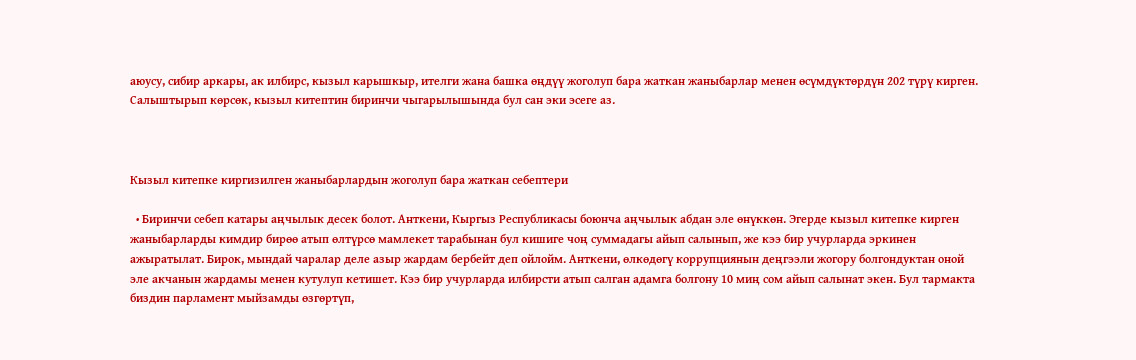аюусу, сибир аркары, ак илбирс, кызыл карышкыр, ителги жана башка өңдүү жоголуп бара жаткан жаныбарлар менен өсүмдүктөрдүн 202 түрү кирген. Салыштырып көрсөк, кызыл китептин биринчи чыгарылышында бул сан эки эсеге аз.



Кызыл китепке киргизилген жаныбарлардын жоголуп бара жаткан себептери

  • Биринчи себеп катары аңчылык десек болот. Анткени, Кыргыз Республикасы боюнча аңчылык абдан эле өнүккөн. Эгерде кызыл китепке кирген жаныбарларды кимдир бирөө атып өлтүрсө мамлекет тарабынан бул кишиге чоң суммадагы айып салынып, же кээ бир учурларда эркинен ажыратылат. Бирок, мындай чаралар деле азыр жардам бербейт деп ойлойм. Анткени, өлкөдөгү коррупциянын деңгээли жогору болгондуктан оной эле акчанын жардамы менен кутулуп кетишет. Кээ бир учурларда илбирсти атып салган адамга болгону 10 миң сом айып салынат экен. Бул тармакта биздин парламент мыйзамды өзгөртүп,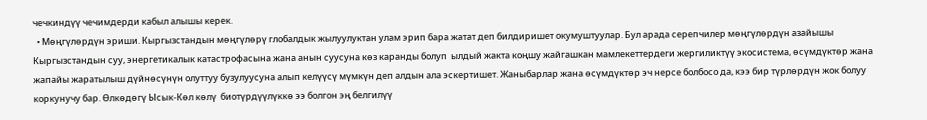чечкиндүү чечимдерди кабыл алышы керек.
  • Мөңгүлөрдүн эриши. Кыргызстандын мөңгүлөрү глобалдык жылуулуктан улам эрип бара жатат деп билдиришет окумуштуулар. Бул арада серепчилер мөңгүлөрдүн азайышы Кыргызстандын суу, энергетикалык катастрофасына жана анын суусуна көз каранды болуп  ылдый жакта коңшу жайгашкан мамлекеттердеги жергиликтүү экосистема, өсүмдүктөр жана жапайы жаратылыш дүйнөсүнүн олуттуу бузулуусуна алып келүүсү мүмкүн деп алдын ала эскертишет. Жаныбарлар жана өсүмдүктөр эч нерсе болбосо да, кээ бир түрлөрдүн жок болуу коркунучу бар. Өлкөдөгү Ысык-Көл көлү  биотүрдүүлүккө ээ болгон эң белгилүү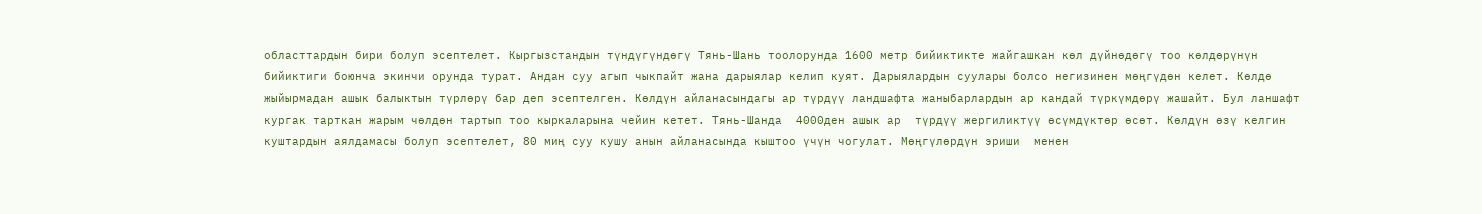областтардын бири болуп эсептелет. Кыргызстандын түндүгүндөгү Тянь-Шань тоолорунда 1600 метр бийиктикте жайгашкан көл дүйнөдөгү тоо көлдөрүнүн бийиктиги боюнча экинчи орунда турат. Андан суу агып чыкпайт жана дарыялар келип куят. Дарыялардын суулары болсо негизинен мөңгүдөн келет. Көлдө жыйырмадан ашык балыктын түрлөрү бар деп эсептелген. Көлдүн айланасындагы ар түрдүү ландшафта жаныбарлардын ар кандай түркүмдөрү жашайт. Бул ланшафт кургак тарткан жарым чөлдөн тартып тоо кыркаларына чейин кетет. Тянь-Шанда  4000ден ашык ар  түрдүү жергиликтүү өсүмдүктөр өсөт. Көлдүн өзү келгин куштардын аялдамасы болуп эсептелет, 80 миң суу кушу анын айланасында кыштоо үчүн чогулат. Мөңгүлөрдүн эриши  менен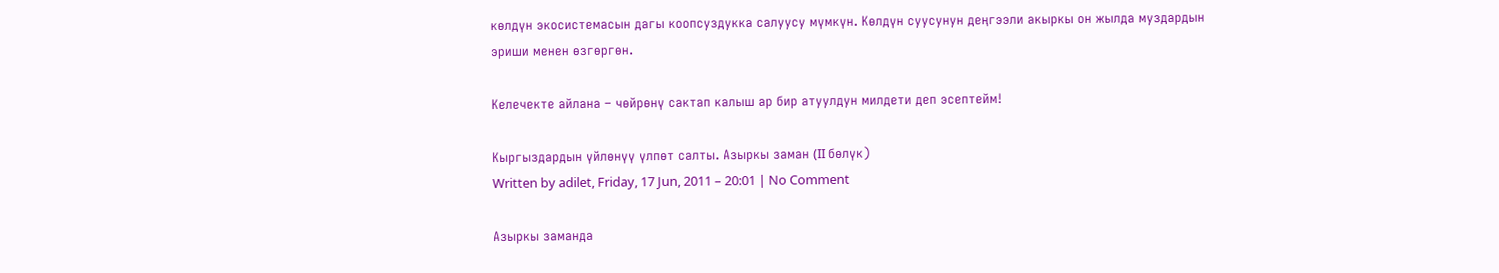көлдүн экосистемасын дагы коопсуздукка салуусу мүмкүн. Көлдүн суусунун деңгээли акыркы он жылда муздардын эриши менен өзгөргөн.

Келечекте айлана – чөйрөнү сактап калыш ар бир атуулдун милдети деп эсептейм!

Кыргыздардын үйлөнүү үлпөт салты. Азыркы заман (II бөлүк)
Written by adilet, Friday, 17 Jun, 2011 – 20:01 | No Comment

Азыркы заманда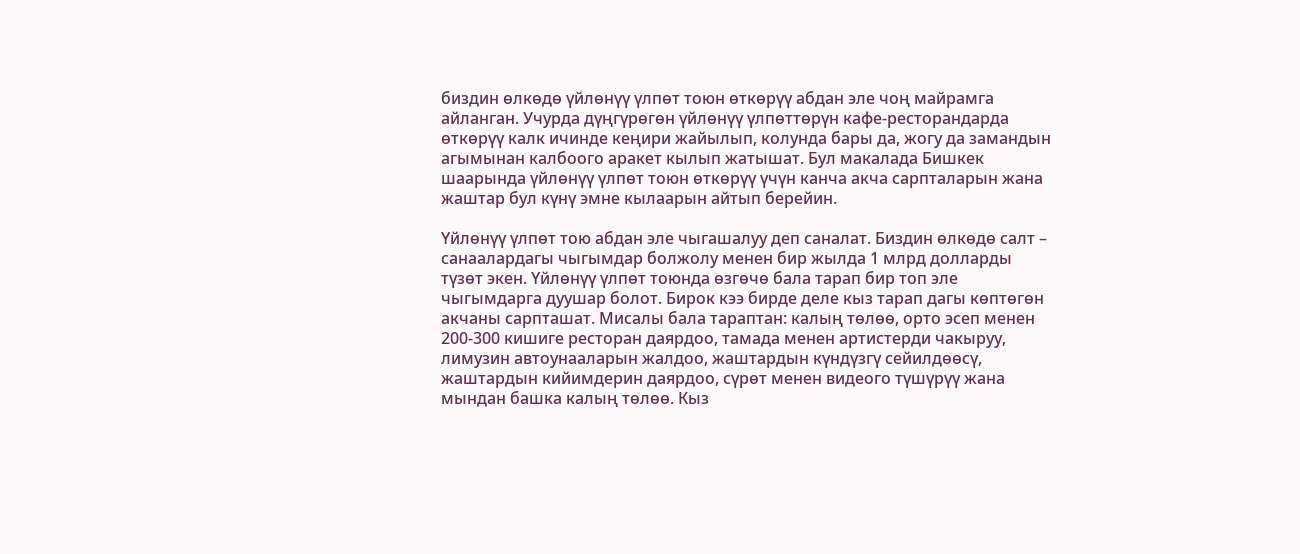биздин өлкөдө үйлөнүү үлпөт тоюн өткөрүү абдан эле чоң майрамга айланган. Учурда дүңгүрөгөн үйлөнүү үлпөттөрүн кафе-ресторандарда өткөрүү калк ичинде кеңири жайылып, колунда бары да, жогу да замандын агымынан калбоого аракет кылып жатышат. Бул макалада Бишкек шаарында үйлөнүү үлпөт тоюн өткөрүү үчүн канча акча сарпталарын жана жаштар бул күнү эмне кылаарын айтып берейин.

Үйлөнүү үлпөт тою абдан эле чыгашалуу деп саналат. Биздин өлкөдө салт – санаалардагы чыгымдар болжолу менен бир жылда 1 млрд долларды түзөт экен. Үйлөнүү үлпөт тоюнда өзгөчө бала тарап бир топ эле чыгымдарга дуушар болот. Бирок кээ бирде деле кыз тарап дагы көптөгөн акчаны сарпташат. Мисалы бала тараптан: калың төлөө, орто эсеп менен 200-300 кишиге ресторан даярдоо, тамада менен артистерди чакыруу, лимузин автоунааларын жалдоо, жаштардын күндүзгү сейилдөөсү, жаштардын кийимдерин даярдоо, сүрөт менен видеого түшүрүү жана мындан башка калың төлөө. Кыз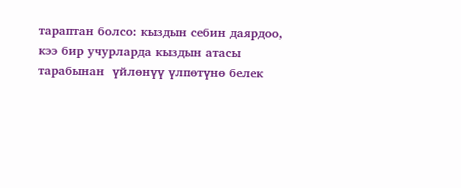тараптан болсо: кыздын себин даярдоо, кээ бир учурларда кыздын атасы тарабынан  үйлөнүү үлпөтүнө белек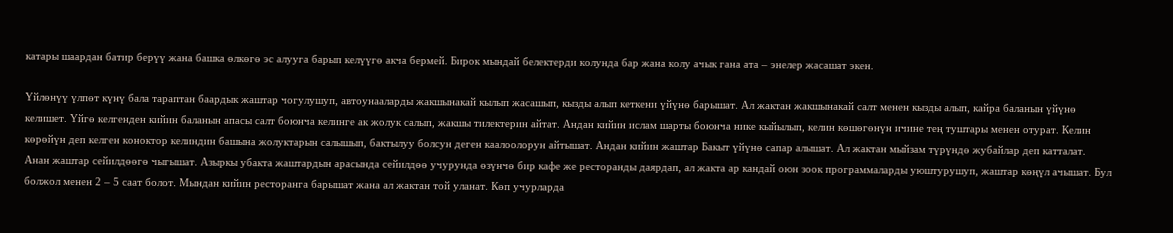катары шаардан батир берүү жана башка өлкөгө эс алууга барып келүүгө акча бермей. Бирок мындай белектерди колунда бар жана колу ачык гана ата – энелер жасашат экен.

Үйлөнүү үлпөт күнү бала тараптан баардык жаштар чогулушуп, автоунааларды жакшынакай кылып жасашып, кызды алып кеткени үйүнө барышат. Ал жактан жакшынакай салт менен кызды алып, кайра баланын үйүнө келишет. Үйгө келгенден кийин баланын апасы салт боюнча келинге ак жолук салып, жакшы тилектерин айтат. Андан кийин ислам шарты боюнча нике кыйылып, келин көшөгөнүн ичине тең туштары менен отурат. Келин көрөйүн деп келген коноктор келиндин башына жолуктарын салышып, бактылуу болсун деген каалоолорун айтышат. Андан кийин жаштар Бакыт үйүнө сапар алышат. Ал жактан мыйзам түрүндө жубайлар деп катталат. Анан жаштар сейилдөөгө чыгышат. Азыркы убакта жаштардын арасында сейилдөө учурунда өзүнчө бир кафе же ресторанды даярдап, ал жакта ар кандай оюн зоок программаларды уюштурушуп, жаштар көңүл ачышат. Бул болжол менен 2 – 5 саат болот. Мындан кийин ресторанга барышат жана ал жактан той уланат. Көп учурларда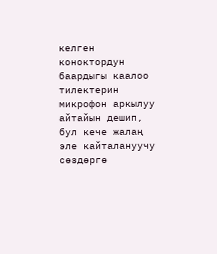келген коноктордун баардыгы каалоо тилектерин микрофон аркылуу айтайын дешип, бул кече жалаң эле кайталануучу сөздөргө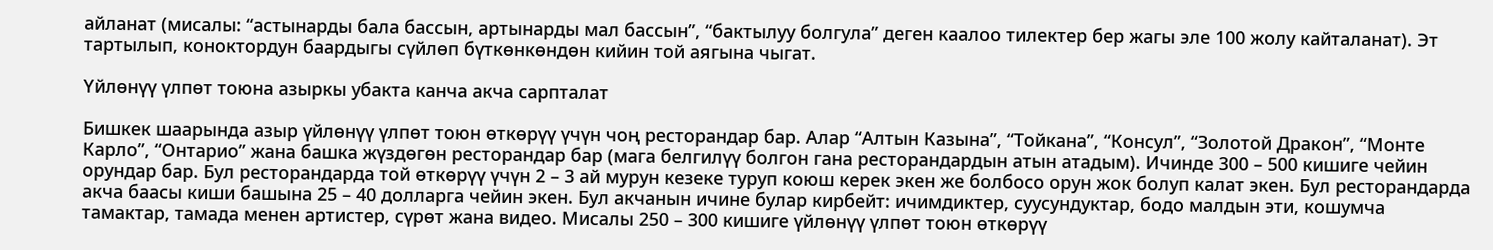айланат (мисалы: “астынарды бала бассын, артынарды мал бассын”, “бактылуу болгула” деген каалоо тилектер бер жагы эле 100 жолу кайталанат). Эт тартылып, коноктордун баардыгы сүйлөп бүткөнкөндөн кийин той аягына чыгат.

Үйлөнүү үлпөт тоюна азыркы убакта канча акча сарпталат

Бишкек шаарында азыр үйлөнүү үлпөт тоюн өткөрүү үчүн чоң ресторандар бар. Алар “Алтын Казына”, “Тойкана”, “Консул”, “Золотой Дракон”, “Монте Карло”, “Онтарио” жана башка жүздөгөн ресторандар бар (мага белгилүү болгон гана ресторандардын атын атадым). Ичинде 300 – 500 кишиге чейин орундар бар. Бул ресторандарда той өткөрүү үчүн 2 – 3 ай мурун кезеке туруп коюш керек экен же болбосо орун жок болуп калат экен. Бул ресторандарда акча баасы киши башына 25 – 40 долларга чейин экен. Бул акчанын ичине булар кирбейт: ичимдиктер, суусундуктар, бодо малдын эти, кошумча тамактар, тамада менен артистер, сүрөт жана видео. Мисалы 250 – 300 кишиге үйлөнүү үлпөт тоюн өткөрүү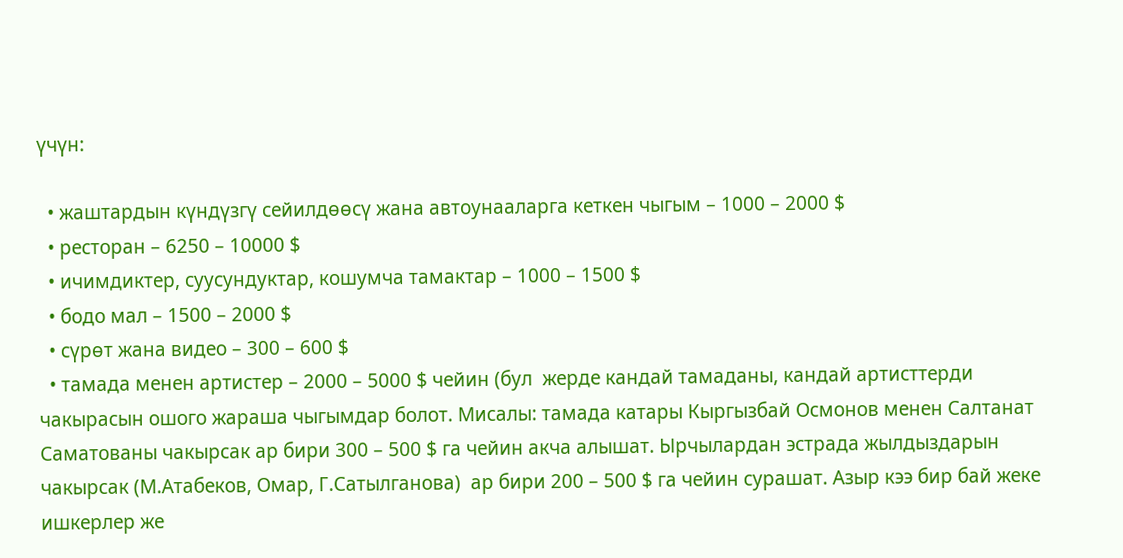үчүн:

  • жаштардын күндүзгү сейилдөөсү жана автоунааларга кеткен чыгым – 1000 – 2000 $
  • ресторан – 6250 – 10000 $
  • ичимдиктер, суусундуктар, кошумча тамактар – 1000 – 1500 $
  • бодо мал – 1500 – 2000 $
  • сүрөт жана видео – 300 – 600 $
  • тамада менен артистер – 2000 – 5000 $ чейин (бул  жерде кандай тамаданы, кандай артисттерди чакырасын ошого жараша чыгымдар болот. Мисалы: тамада катары Кыргызбай Осмонов менен Салтанат Саматованы чакырсак ар бири 300 – 500 $ га чейин акча алышат. Ырчылардан эстрада жылдыздарын чакырсак (М.Атабеков, Омар, Г.Сатылганова)  ар бири 200 – 500 $ га чейин сурашат. Азыр кээ бир бай жеке ишкерлер же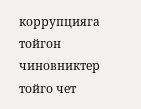коррупцияга тойгон чиновниктер тойго чет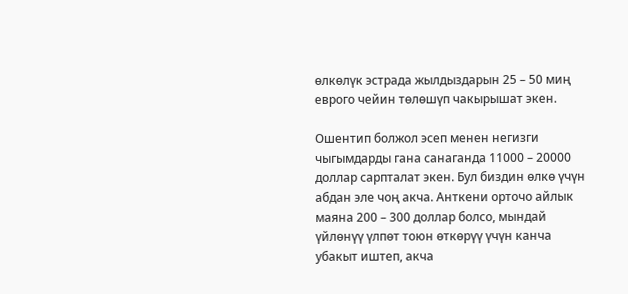өлкөлүк эстрада жылдыздарын 25 – 50 миң еврого чейин төлөшүп чакырышат экен.

Ошентип болжол эсеп менен негизги чыгымдарды гана санаганда 11000 – 20000 доллар сарпталат экен. Бул биздин өлкө үчүн абдан эле чоң акча. Анткени орточо айлык маяна 200 – 300 доллар болсо, мындай үйлөнүү үлпөт тоюн өткөрүү үчүн канча убакыт иштеп, акча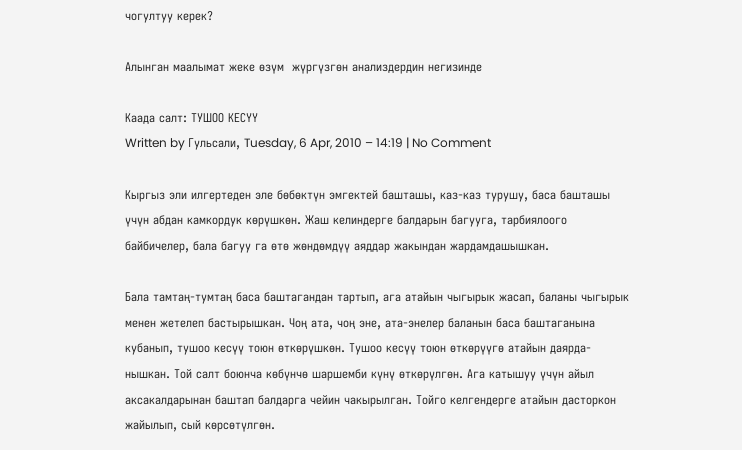чогултуу керек?

Алынган маалымат жеке өзүм  жүргүзгөн анализдердин негизинде

Каада салт: ТУШОО КЕСҮҮ
Written by Гульсали, Tuesday, 6 Apr, 2010 – 14:19 | No Comment

Кыргыз эли илгертеден эле бөбөктүн эмгектей башташы, каз-каз турушу, баса башташы үчүн абдан камкордук көрүшкөн. Жаш келиндерге балдарын багууга, тарбиялоого байбичелер, бала багуу га өтө жөндөмдүү аяддар жакындан жардамдашышкан.

Бала тамтаң-тумтаң баса баштагандан тартып, ага атайын чыгырык жасап, баланы чыгырык менен жетелеп бастырышкан. Чоң ата, чоң эне, ата-энелер баланын баса баштаганына кубанып, тушоо кесүү тоюн өткөрүшкөн. Тушоо кесүү тоюн өткөрүүгө атайын даярда-нышкан. Той салт боюнча көбүнчө шаршемби күнү өткөрүлгөн. Ага катышуу үчүн айыл аксакалдарынан баштап балдарга чейин чакырылган. Тойго келгендерге атайын дасторкон жайылып, сый көрсөтүлгөн.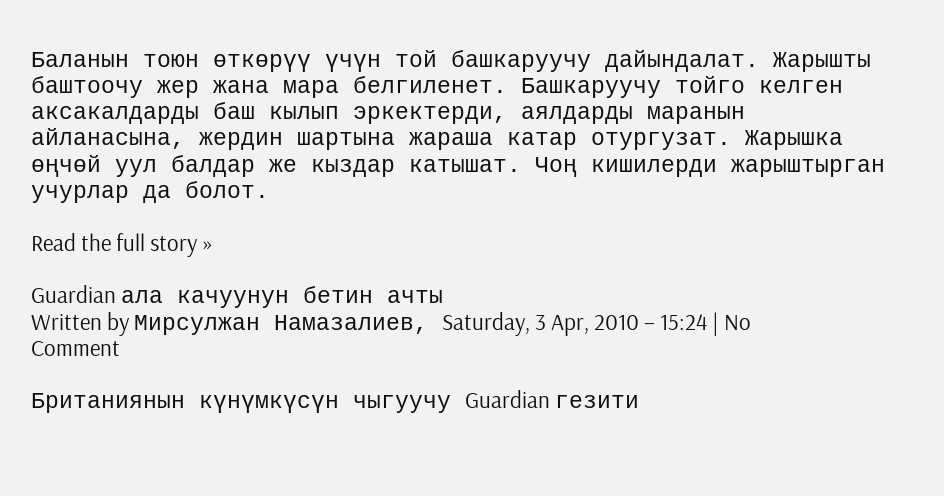Баланын тоюн өткөрүү үчүн той башкаруучу дайындалат. Жарышты баштоочу жер жана мара белгиленет. Башкаруучу тойго келген аксакалдарды баш кылып эркектерди, аялдарды маранын айланасына, жердин шартына жараша катар отургузат. Жарышка өңчөй уул балдар же кыздар катышат. Чоң кишилерди жарыштырган учурлар да болот.

Read the full story »

Guardian ала качуунун бетин ачты
Written by Мирсулжан Намазалиев, Saturday, 3 Apr, 2010 – 15:24 | No Comment

Британиянын күнүмкүсүн чыгуучу Guardian гезити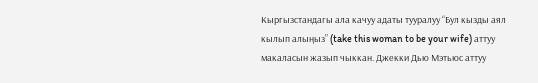Кыргызстандагы ала качуу адаты тууралуу “Бул кызды аял кылып алыңыз” (take this woman to be your wife) аттуу макаласын жазып чыккан. Джекки Дью Мэтьюс аттуу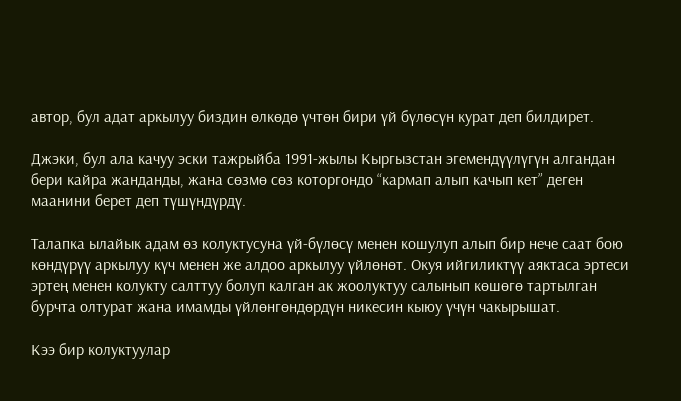автор, бул адат аркылуу биздин өлкөдө үчтөн бири үй бүлөсүн курат деп билдирет.

Джэки, бул ала качуу эски тажрыйба 1991-жылы Кыргызстан эгемендүүлүгүн алгандан бери кайра жанданды, жана сөзмө сөз которгондо “кармап алып качып кет” деген маанини берет деп түшүндүрдү.

Талапка ылайык адам өз колуктусуна үй-бүлөсү менен кошулуп алып бир нече саат бою көндүрүү аркылуу күч менен же алдоо аркылуу үйлөнөт. Окуя ийгиликтүү аяктаса эртеси эртең менен колукту салттуу болуп калган ак жоолуктуу салынып көшөгө тартылган бурчта олтурат жана имамды үйлөнгөндөрдүн никесин кыюу үчүн чакырышат.

Кээ бир колуктуулар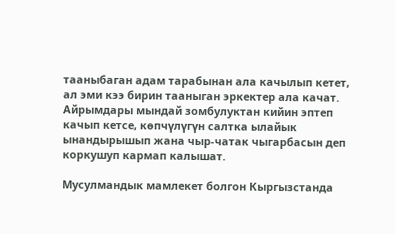тааныбаган адам тарабынан ала качылып кетет, ал эми кээ бирин тааныган эркектер ала качат. Айрымдары мындай зомбулуктан кийин эптеп качып кетсе, көпчүлүгүн салтка ылайык ынандырышып жана чыр-чатак чыгарбасын деп коркушуп кармап калышат.

Мусулмандык мамлекет болгон Кыргызстанда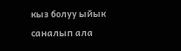кыз болуу ыйык саналып ала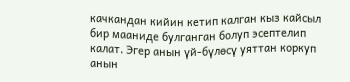качкандан кийин кетип калган кыз кайсыл бир мааниде булганган болуп эсептелип калат. Эгер анын үй-бүлөсү уяттан коркуп анын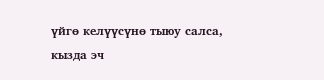үйгө келүүсүнө тыюу салса, кызда эч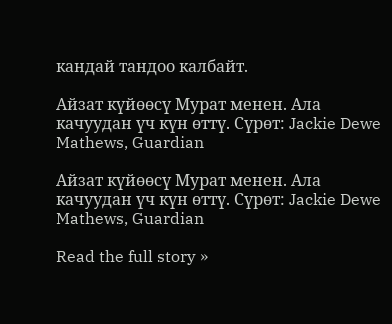кандай тандоо калбайт.

Айзат күйөөсү Мурат менен. Ала качуудан үч күн өттү. Сүрөт: Jackie Dewe Mathews, Guardian

Айзат күйөөсү Мурат менен. Ала качуудан үч күн өттү. Сүрөт: Jackie Dewe Mathews, Guardian

Read the full story »